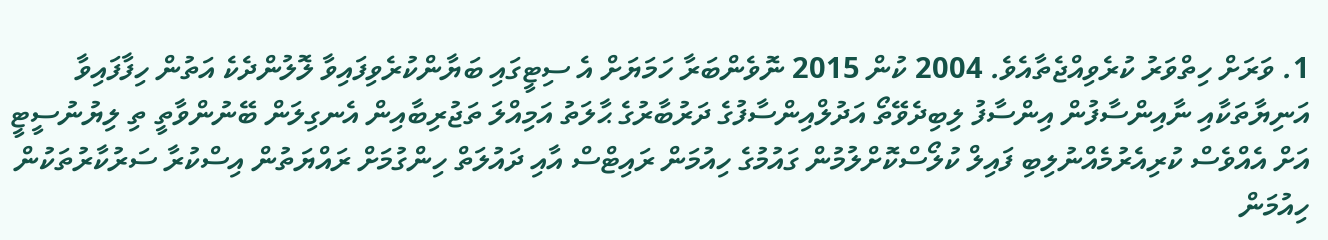1. ވަރަށް ހިތްވަރު ކުރެވިއްޖެތާއެވެ. 2004 ކުން 2015 ނޮވެންބަރާ ހަމަޔަށް އެ ސިޓީގައި ބަޔާންކުރެވިފައިވާ ލޮލުންދެކެ އަތުން ހިފާފައިވާ އަނިޔާތަކާއި ނާއިންސާފުން އިންސާފު ލިބިދެވޭތޯ އަދުލްއިންސާފުގެ ދަރުބާރުގެ ޙާލަތު އަމިއްލަ ތަޖުރިބާއިން އެނގިލަން ބޭނުންވާތީ ތި ލިޔުނުސީޓީ އަށް އެއްވެސް ކުރިއެރުމެއްނުލިބި ފައިލް ކުލޯސްކޮށްލުމުން ގައުމުގެ ހިއުމަން ރައިޓްސް އާއި ދައުލަތް ހިންގުމަށް ރައްޔަތުން އިސްކުރާ ސަރުކާރުތަކުން ހިއުމަން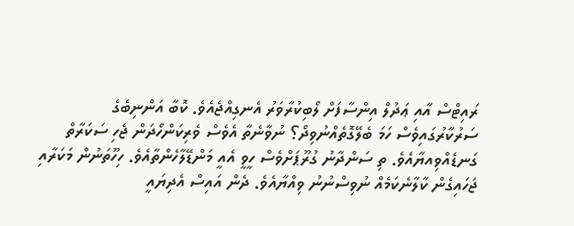ރައިޓްސް އާއި ޢަދުލް އިންސާފަށް ލޯބިކުރާވަރު އެނގިއްޖެއެވެ. ކޮބާ އަންނިބެގެ ސަރުކާރުގައިވެސް ހަމަ ބެލޭގޮތެއްނުވިދޯ؟ ނުވާނެތާ އެވެސް ވެރިކަންހޯދަން ޖެހި ސަކަރާތް ގަނޑެއްވިއޔާއެވެ. ތި ސަންދާނު ގުރޫޕަށްވެސް ހީވީ އެއީ މަންޑޭލާހެންތާއެވެ. ހިހޫތަނުން މަކަރާއި ޖަހައިގެން ކާލާނެކަމެއް ނުވިސްނުނު ވިއްޔާއެވެ. ދެން އައިސް އެދިޔައީ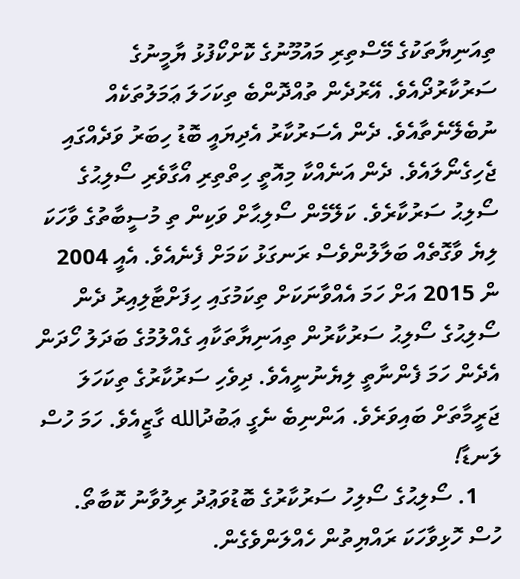ތިއަނިޔާތަކުގެ މޭސްތިރި މައުމޫނުގެ ކޮށްކޯފުޅު ޔާމީނުގެ ސަރުކާރުދޯއެވެ. އޭރުދެން ތުއްދޮންބެ ތިކަހަލަ ޢަމަލުތަކެއް ނުބެލޭނެތާއެވެ. ދެން އެސަރުކާރު އެދިޔައީ ބޮޑު ހިބަރު ވަދެއްގައި ޖެހިގެނޯލައެވެ. ދެން އަނެއްކާ މިއޮތީ ހިތްތިރި އޯގާވެރި ސޯލިޙުގެ ސޯލިޙު ސަރުކާރެވެ. ކަލޭމެން ސޯލިޙާށް ވަކިން ތި މުސީބާތުގެ ވާހަކަ ލިޔެ ވާގޮތެއް ބަލާލުންވެސް ރަނގަޅު ކަމަށް ފެނެއެވެ. އެއީ 2004 ން 2015 އަށް ހަމަ އެއްވާނަކަށް ތިކަމުގައި ހިފަށްޓާލިއިރު ދެން ސޯލިޙުގެ ސޯލިޙު ސަރުކާރުން ތިއަނިޔާތަކާއި ގެއްލުމުގެ ބަދަލު ހޯދަން އެދެން ހަމަ ފެންނާތީ ލިޔެނުނީއެވެ. ދިވެހި ސަރުކާރުގެ ތިކަހަލަ ޖަރީމާތަށް ބައިވަރެވެ. އަންނިބެ ނެގީ ޢަބުދުالله ގާޒީއެވެ. ހަމަ ހުސް ލަނޑާ!
    1. ސޯލިޙުގެ ސޯލިހު ސަރުކާރުގެ ބޮޑުވަޢުދު ރިލުވާނު ކޮބާތޯ. ހުސް ހޮޅިވާހަކަ ރައްޔިތުން ހެއްލަންވެގެން.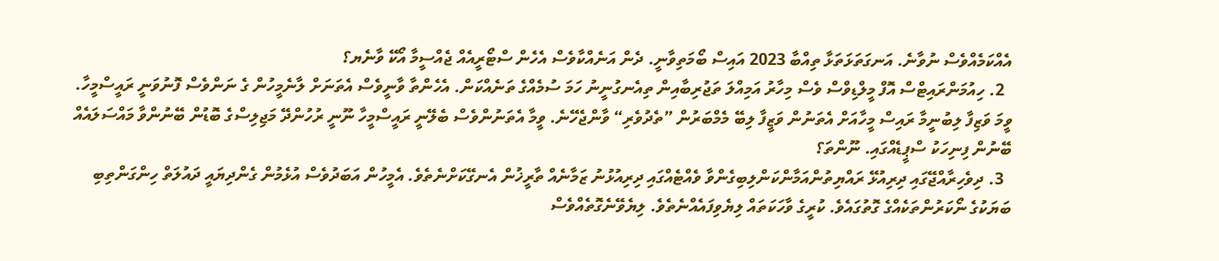އެއްކަމެއްވެސް ނުވާނެ. އަނގަތަޅަތަޅާ ތިއްބާ 2023 އައިސް ބޯމަތިވާނީ. ދެން އަނެއްކާވެސް އެހެން ސްޓޯރީއެއް ޖެއްސީމާ އޯކޭ ވާނެޔ؟
  2. ހިއުމަންރައިޓްސް އޮފް މީލްޑިވްސް ވެސް މިހާރު އަމިއްލަ ތަޖުރިބާއިން ތިއެނގުނީނު ހަމަ ސުމެއްގެ ތަނެއްކަން. އެހެންތާ ވާނީވެސް އެތަނަށް ލާނެމީހުން ގެ ނަންވެސް ފޮނުވަނީ ރައީސްމީހާ. ވީމަ ވަޒިފާ ލިބުނީމާ ރައިސް މީހާއަށް އެތަނުން ވަޒީފާ ލިބޭ މެމްބަރުން ”ތެދުވެރި“ ވާންޖެހޭނެ. ވީމާ އެތަނުންވެސް ބެލޭނީ ރައީސްމީހާ ނޫނީ ރުހުންދޭ މަޖިލިސްގެ ބޮޑުން ބޭނުންވާ މައްސަލައެއް ބޭނުން ފިނިހަކު ސްޕީޑެއްގައި. ނޫންތަ؟
  3. ދިވެހިރާއްޖޭގައި ދިރިއުޅޭ ރައްޔިތުންއަމާންކަންލިބިގެންވާ ވެއްޓެއްގައި ދިރިއުޅުނު ޒަމާނެއް ތާރީޚުން އެނގޭކަށްނެތެވެ. އެމީހުން އަބަދުވެސް އުޅެމުން ގެންދިޔައީ ދައުލަތް ހިންގަންތިބި ބަޔަކުގެ ނޯކަރުންތަކެއްގެ ގޮތުގައެވެ. ކުރީގެ ވާހަކަތައް ލިޔެވިފައެއްނެތެވެ. ލިޔެވޭނެގޮތެއްވެސް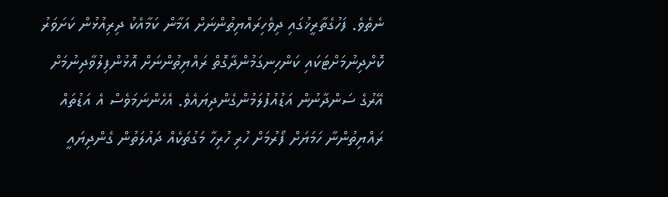ނެތެވެ. ފަހުގެތާރީޚުގައި ދިވެހިރައްޔިތުންނަށް އަމާން ކަމާއެކު ދިރިއުޅުން ކަށަވަރު ކޮށްދިނުމަށްޓަކައި ކަންހިނގަމުންދާގޮތް ރައްޔިތުންނަށް އޮޅުންފިލުވާދިނުމަށް އޭރުގެ ސަންދާނުން އަޑުއުފުލަމުންގެންދިޔައެވެ. އެހެންނަމަވެސް އެ އަޑުތައް ރައްޔިތުންނާ ހަމަޔަށް ފޯރުމަށް ހުރި ހުރިހާ މަގުތަކެއް ދައުލަތުން ގެންދިޔައީ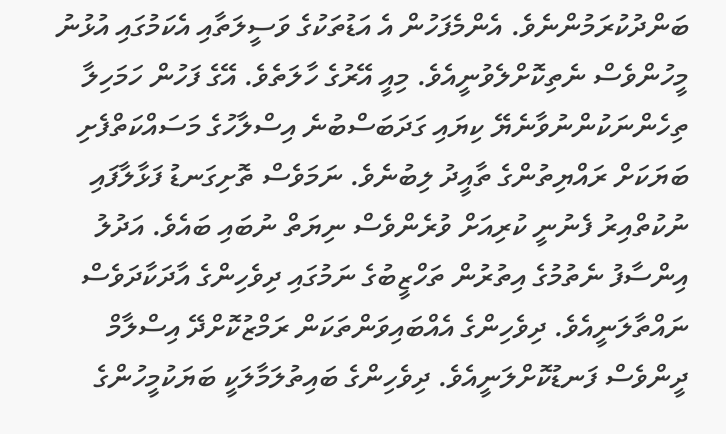ބަންދުކުރަމުންނެވެ. އެންމެފަހުން އެ އަޑުތަކުގެ ވަސީލަތާއި އެކަމުގައި އުޅުނު މީހުންވެސް ނެތިކޮށްލެވުނީއެވެ. މިއީ އޭރުގެ ހާލަތެވެ. އޭގެ ފަހުން ހަމަހިލާ ތިހެންނަކުންނުވާނެޔޭ ކިޔައި ގަދަބަސްބުނެ އިސްލާހުގެ މަސައްކަތްފެށި ބަޔަކަށް ރައްޔިތުންގެ ތާއީދު ލިބުނެވެ. ނަމަވެސް ތޮށިގަނޑު ފަޅާލާފައި ނުކުތްއިރު ފެނުނީ ކުރިއަށް ވުރެންވެސް ނިޔަތް ނުބައި ބައެވެ. އަދުލު އިންސާފު ނެތުމުގެ އިތުރުން ތަހްޒީބުގެ ނަމުގައި ދިވެހިންގެ އާދަކާދަވެސް ނައްތާލަނީއެވެ. ދިވެހިންގެ އެއްބައިވަންތަކަން ރަމްޒުކޮށްދޭ އިސްލާމް ދީންވެސް ފަނޑުކޮށްލަނީއެވެ. ދިވެހިންގެ ބައިތުލަމާލަކީ ބަޔަކުމީހުންގެ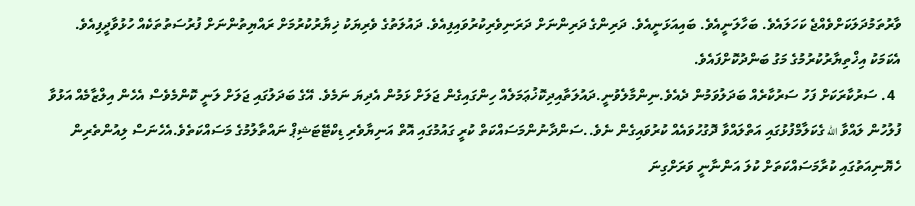ވާރުތަމުދަލަކަށްވެއްޖެ ކަހަލައެވެ. ބަހާލަނީއެވެ. ބައިއަޅަނީއެވެ. ދަރިންގެ ދަރިންނަށް ދަރަނިވެރިކުރުވައިފިއެވެ. ދައުލަތުގެ ވެރިޔަކު ޚިޔާރުކުރުމަށް ރައްޔިތުންނަށް ފުރުސަތުތަކެއް ހުޅުވާދީފިއެވެ. އެކަމަކު އިޚްތިޔާރުކުރުމުގެ މަގު ބަންދުކޮށްފައެވެ.
  4. ސަރުކާރަކަށް ފަހު ސަރުކާރެއް ބަދަލުވަމުން ދެއެވެ.ނިންމާލެވުނީ.ދައުލަތާއިދިކޮޚުޢަމަލެއް ހިންގައިގެން ޖަލަށް ޅަމުން އެދިޔަ ނަމެވެ. އޭގެ ބަދަލުގައި ޖަލަށް ލަނީ ކޮންމެވެސް އެހެން އިލްޒާމެއް އަޅުވާ ފުލުހުން ލައްވާ الله ގެކަލާމްފުޅުގައި އަތްލައްވާ ދޮގުހުވައެއް ކުރުވައިގެން ނެވެ..ސަންދާނުންމަސައްކަތް ކުރީ ގައުމުގައި އޮތް އަނިޔާވެރި ޑިކްޓޭޓަޝިޕް ނައްތާލުމުގެ މަސައްކަތެވެ.އެހެނަސް ލިއުންތެރިން ހެޔޮނިއަތުގައި ކުރާމަސައްކަތަށް ކުލަ އަންނާނީ ވަރަށްގިނަ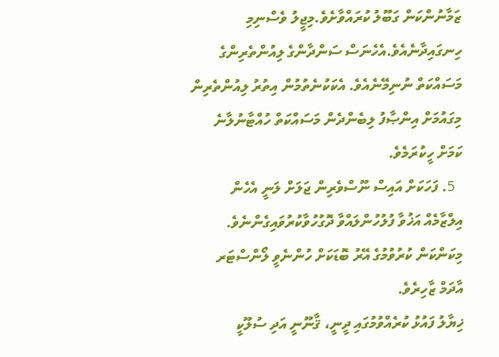ޒަމާނުންކަން ގަބޫލު ކުރައްވާށެވެ.މިޖީލު ވެސްނިމި ހިނގައިދާނެއެވެ.އެހެނަސް ސަންދާންގެ ލިއުންތެރިންގެ މަސައްކަތް ނުނިމޭނެއެވެ. އެކަކުނެތުމުން އިތުރު ލިއުންތެރިން މިގައުމަށް އިންޞާފު ލިބެންދެން މަސައްކަތް ހުއްޓާނުލާނެ ކަމަށް ހީކުރަމެވެ.
  5. ފަހަކަށް އައިސް ނޫސްވެރިން ޖަލަށް ލަނީ އެހެން އިލްޒާމެއް އަޚުވާ ފުލުހުންލައްވާ ދޮގުހުވާކުރުވައިގެންނެވެ. މިކަންކަން ކުރުވުމުގެ އޭރު ބޮޑަކަށް ހުންނެވީ ލޯންސްޓަރ އާދަމް ޒާހިރެވެ.
ޚިޔާލު ފައުޅު ކުރެއްވުމުގައި ދީނީ، ޤާނޫނީ އަދި ސުލޫކީ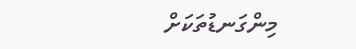މިންގަނޑުތަކަށް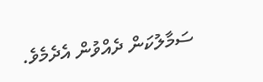ސަމާލުކަން ދެއްވުން އެދެމެވެ.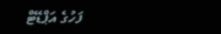ފަހުގެ އަޕްޑޭޓް